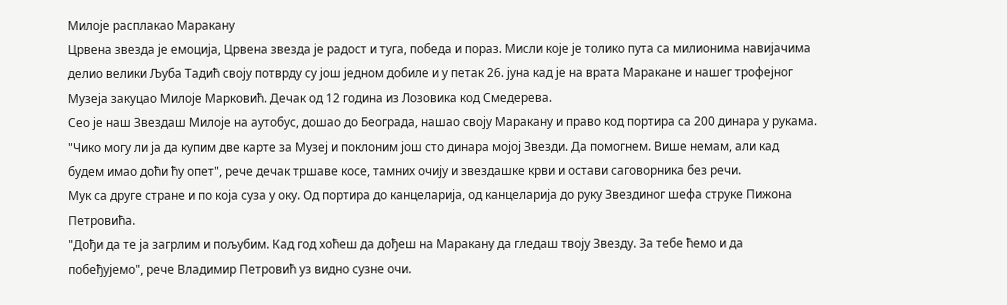Милоје расплакао Маракану
Црвена звезда је емоција, Црвена звезда је радост и туга, победа и пораз. Мисли које је толико пута са милионима навијачима делио велики Љуба Тадић своју потврду су још једном добиле и у петак 26. јуна кад је на врата Маракане и нашег трофејног Музеја закуцао Милоје Марковић. Дечак од 12 година из Лозовика код Смедерева.
Сео је наш Звездаш Милоје на аутобус, дошао до Београда, нашао своју Маракану и право код портира са 200 динара у рукама.
"Чико могу ли ја да купим две карте за Музеј и поклоним још сто динара мојој Звезди. Да помогнем. Више немам, али кад будем имао доћи ћу опет", рече дечак тршаве косе, тамних очију и звездашке крви и остави саговорника без речи.
Мук са друге стране и по која суза у оку. Од портира до канцеларија, од канцеларија до руку Звездиног шефа струке Пижона Петровића.
"Дођи да те ја загрлим и пољубим. Кад год хоћеш да дођеш на Маракану да гледаш твоју Звезду. За тебе ћемо и да побеђујемо", рече Владимир Петровић уз видно сузне очи.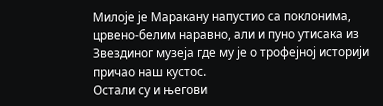Милоје је Маракану напустио са поклонима, црвено-белим наравно, али и пуно утисака из Звездиног музеја где му је о трофејној историји причао наш кустос.
Остали су и његови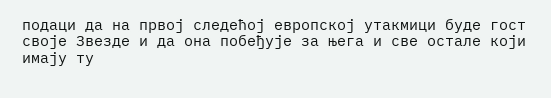подаци да на првој следећој европској утакмици буде гост своје Звезде и да она побеђује за њега и све остале који имају ту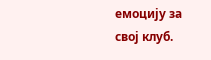емоцију за свој клуб.